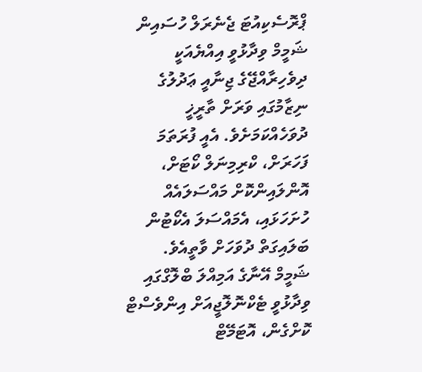ޕްރޮސެކިއުޓަ ޖެނެރަލް ހުސައިން ޝަމީމް ވިދާޅުވީ އިއްޔެއަކީ ދިވެހިރާއްޖޭގެ ޖިނާއީ ޢަދުލުގެ ނިޒާމުގައި ވަރަށް ތާރީޚީ ދުވަހެއްކަމަށެވެ. އެއީ ފުރަތަމަ ފަހަރަށް، ކްރިމިނަލް ކޯޓަށް، އޮންލައިންކޮށް މައްސަލައެއް ހުށަހަޅައި، އެމައްސަލަ އެކޯޓުން ބަލައިގަތް ދުވަހަށް ވާތީއެވެ.
ޝަމީމް އޭނާގެ އަމިއްލަ ބްލޮގްގައި ވިދާޅުވީ ޓެކްނޮލޮޖީއަށް އިންވެސްޓް ކޮށްގެން، އޮޓަމޭޓް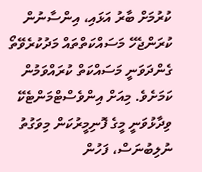ކުރުމަށް ބާރު އަޅައި، އިންސާނުން ކުރަންޖެހޭ މަސައްކަތްތައް މަދުކުރެވޭތޯ ގެންދަވަނީ މަސައްކަތް ކުރައްވަމުން ކަމަށެވެ. މިއަށް އިންވެސްޓްމަންޓެކޭ ވިދާޅުވަނީ މީގެ ފޮނިމީރުކަން މިވަގުތު ނުލިބުނަސް، ފަހުން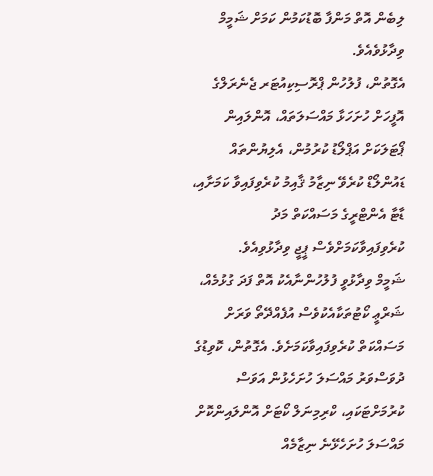ލިބެން އޮތް މަންފާ ބޮޑުކަމުން ކަމަށް ޝަމީމް ވިދާޅުވެއެވެ.
އެގޮތުން، ފުލުހުން ޕްރޮސިކިއުޓަރ ޖެނެރަލްގެ އޮފީހަށް ހުށަހަޅާ މައްސަލަތައް، އޮންލައިން ޕޯޓަލަކަށް އަޕްލޯޑު ކުރުމުން، އެލިޔުންތައް ޑައުންލޯޑް ކުރެވޭ ނިޒާމު ޤާއިމު ކުރެވިފައިވާ ކަމަށާއި، ޑާޓާ އެންޓްރީގެ މަސައްކަތް މަދު ކުރެވިފައިވާކަމަށްވެސް ޕީޖީ ވިދާޅުވިއެވެ.
ޝަމީމް ވިދާޅުވީ ފުލުހުންނާއެކު އޮތް ފަދަ ގުޅުމެއް، ޝަރްޢީ ކޯޓުތަކާއެކުވެސް އުފެއްދޭތޯ ވަރަށް މަސައްކަތް ކުރެވިފައިވާކަމަށެވެ. އެގޮތުން، ކޮވިޑުގެ ދުވަސްވަރު މައްސަލަ ހުށަހެޅުން އަވަސް ކުރުމަށްޓަކައި، ކްރިމިނަލް ކޯޓަށް އޮންލައިންކޮށް މައްސަލަ ހުށަހެޅޭނެ ނިޒާމެއް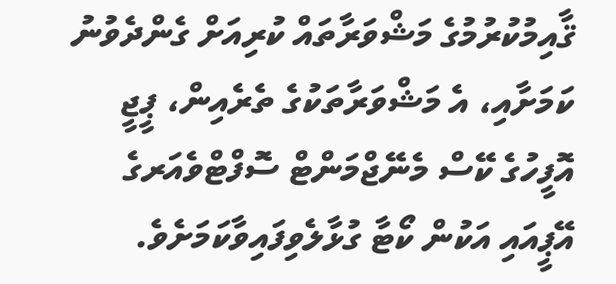ޤާއިމުކުރުމުގެ މަޝްވަރާތައް ކުރިއަށް ގެންދެވުނު ކަމަށާއި، އެ މަޝްވަރާތަކުގެ ތެރެއިން، ޕީޖީ އޮފީހުގެ ކޭސް މެނޭޖްމަންޓް ސޮފްޓްވެއަރގެ އޭޕީއައި އަކުން ކޯޓާ ގުޅާލެވިފައިވާކަމަށެވެ.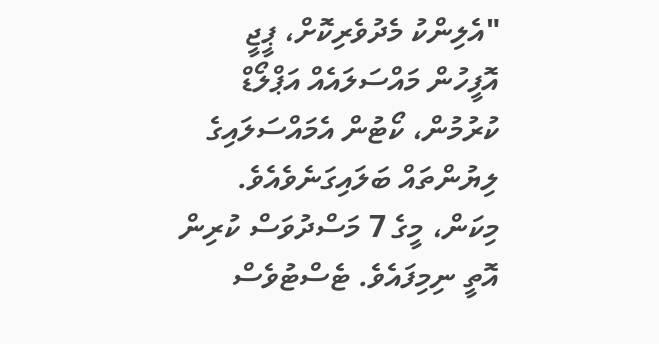"އެލިންކު މެދުވެރިކޮށް، ޕީޖީ އޮފީހުން މައްސަލައެއް އަޕްލޯޑް ކުރުމުން، ކޯޓުން އެމައްސަލައިގެ ލިޔުންތައް ބަލައިގަނެވެއެވެ. މިކަން، މީގެ 7 މަސްދުވަސް ކުރިން އޮތީ ނިމިފައެވެ. ޓެސްޓުވެސް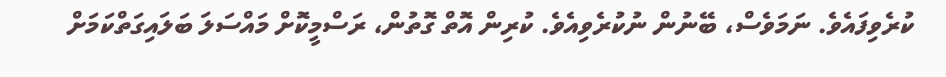ކުރެވިފައެވެ. ނަމަވެސް، ބޭނުން ނުކުރެވިއެވެ. ކުރިން އޮތް ގޮތުން، ރަސްމީކޮށް މައްސަލަ ބަލައިގަތްކަމަށް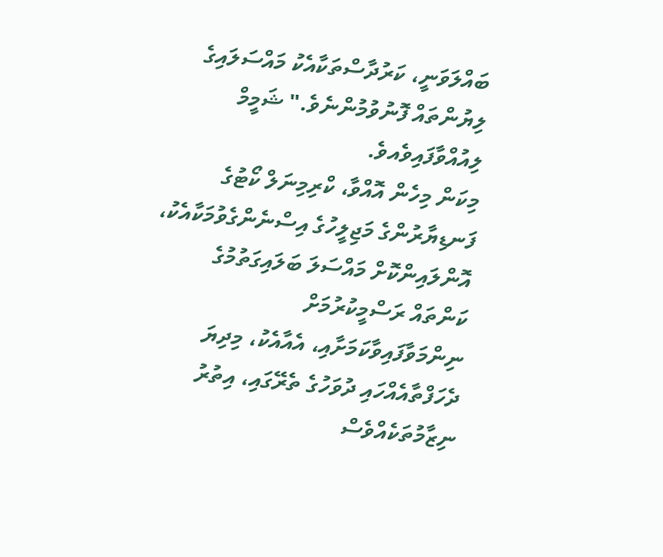ބައްލަވަނީ، ކަރުދާސްތަކާއެކު މައްސަލައިގެ ލިޔުންތައް ފޮނުވުމުންނެވެ." ޝަމީމް ލިއުއްވާފައިވެއވެ.
މިކަން މިހެން އޮއްވާ، ކްރިމިނަލް ކޯޓުގެ ފަނޑިޔާރުންގެ މަޖިލީހުގެ އިސްނެންގެވުމަކާއެކު، އޮންލައިންކޮށް މައްސަލަ ބަލައިގަތުމުގެ ކަންތައް ރަސްމީކުރުމަށް ނިންމަވާފައިވާކަމަށާއި، އެއާއެކު، މިދިޔަ ދެހަފްތާއެއްހައި ދުވަހުގެ ތެރޭގައި، އިތުރު ނިޒާމުތަކެއްވެސް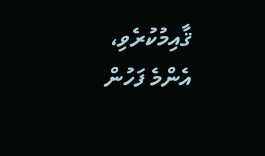ޤާއިމުކުރެވި، އެންމެ ފަހުން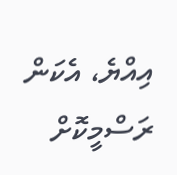އިއްޔެ، އެކަން ރަސްމީކޮށް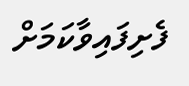ފެށިފައިވާކަމަށް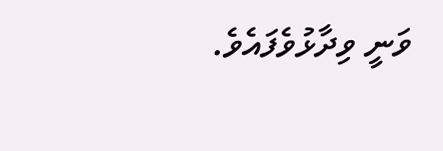ވަނީ ވިދާޅުވެފައެވެ.